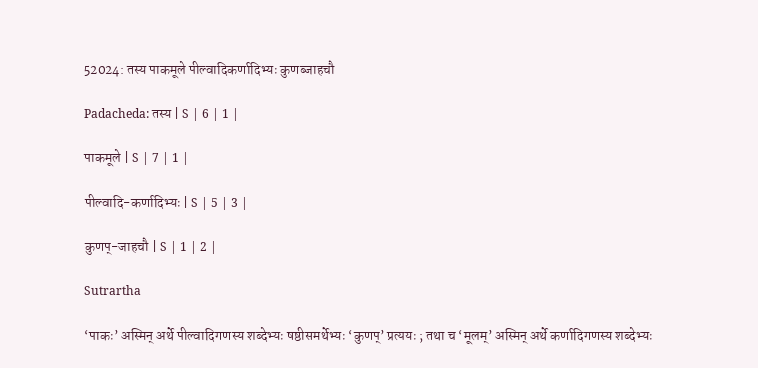52024: तस्य पाकमूले पील्वादिकर्णादिभ्यः कुणब्जाहचौ

Padacheda: तस्य | S | 6 | 1 |

पाकमूले | S | 7 | 1 |

पील्वादि-कर्णादिभ्यः | S | 5 | 3 |

कुणप्-जाहचौ | S | 1 | 2 |

Sutrartha

‘पाकः’ अस्मिन् अर्थे पील्वादिगणस्य शब्देभ्यः षष्ठीसमर्थेभ्यः ‘कुणप्’ प्रत्ययः ; तथा च ‘मूलम्’ अस्मिन् अर्थे कर्णादिगणस्य शब्देभ्यः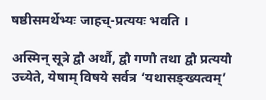षष्ठीसमर्थेभ्यः जाहच्-प्रत्ययः भवति ।

अस्मिन् सूत्रे द्वौ अर्थौ, द्वौ गणौ तथा द्वौ प्रत्ययौ उच्येते, येषाम् विषये सर्वत्र ‘यथासङ्ख्यत्वम्’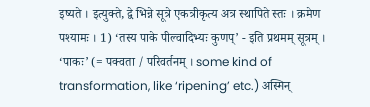इष्यते । इत्युक्ते, द्वे भिन्ने सूत्रे एकत्रीकृत्य अत्र स्थापिते स्तः । क्रमेण पश्यामः । 1) ‘तस्य पाके पील्वादिभ्यः कुणप्’ - इति प्रथमम् सूत्रम् । ‘पाकः’ (= पक्वता / परिवर्तनम् । some kind of transformation, like ‘ripening’ etc.) अस्मिन्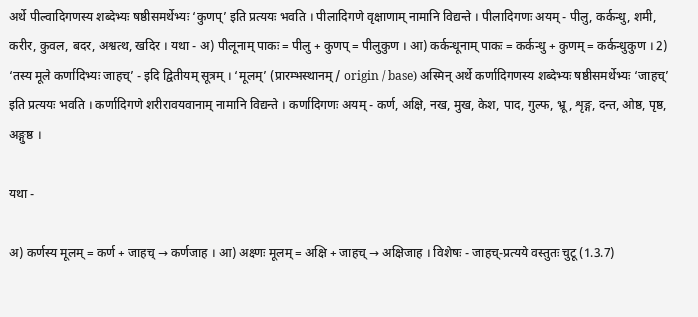अर्थे पील्वादिगणस्य शब्देभ्यः षष्ठीसमर्थेभ्यः ‘कुणप्’ इति प्रत्ययः भवति । पीलादिगणे वृक्षाणाम् नामानि विद्यन्ते । पीलादिगणः अयम् - पीलु, कर्कन्धु, शमी, करीर, कुवल, बदर, अश्वत्थ, खदिर । यथा - अ) पीलूनाम् पाकः = पीलु + कुणप् = पीलुकुण । आ) कर्कन्धूनाम् पाकः = कर्कन्धु + कुणम् = कर्कन्धुकुण । 2) ‘तस्य मूले कर्णादिभ्यः जाहच्’ - इदि द्वितीयम् सूत्रम् । ‘मूलम्’ (प्रारम्भस्थानम् / origin / base) अस्मिन् अर्थे कर्णादिगणस्य शब्देभ्यः षष्ठीसमर्थेभ्यः ‘जाहच्’ इति प्रत्ययः भवति । कर्णादिगणे शरीरावयवानाम् नामानि विद्यन्ते । कर्णादिगणः अयम् - कर्ण, अक्षि, नख, मुख, केश, पाद, गुल्फ, भ्रू, शृङ्ग, दन्त, ओष्ठ, पृष्ठ, अङ्गुष्ठ ।

यथा -

अ) कर्णस्य मूलम् = कर्ण + जाहच् → कर्णजाह । आ) अक्ष्णः मूलम् = अक्षि + जाहच् → अक्षिजाह । विशेषः - जाहच्-प्रत्यये वस्तुतः चुटू (1.3.7)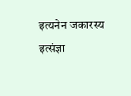इत्यनेन जकारस्य इत्संज्ञा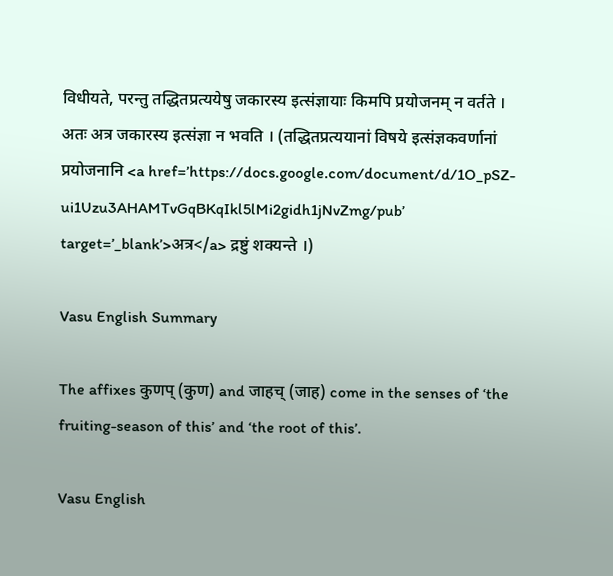विधीयते, परन्तु तद्धितप्रत्ययेषु जकारस्य इत्संज्ञायाः किमपि प्रयोजनम् न वर्तते । अतः अत्र जकारस्य इत्संज्ञा न भवति । (तद्धितप्रत्ययानां विषये इत्संज्ञकवर्णानां प्रयोजनानि <a href=’https://docs.google.com/document/d/1O_pSZ-ui1Uzu3AHAMTvGqBKqIkl5lMi2gidh1jNvZmg/pub’ target=’_blank’>अत्र</a> द्रष्टुं शक्यन्ते ।)

Vasu English Summary

The affixes कुणप् (कुण) and जाहच् (जाह) come in the senses of ‘the fruiting-season of this’ and ‘the root of this’.

Vasu English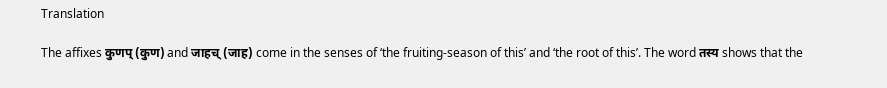Translation

The affixes कुणप् (कुण) and जाहच् (जाह) come in the senses of ‘the fruiting-season of this’ and ‘the root of this’. The word तस्य shows that the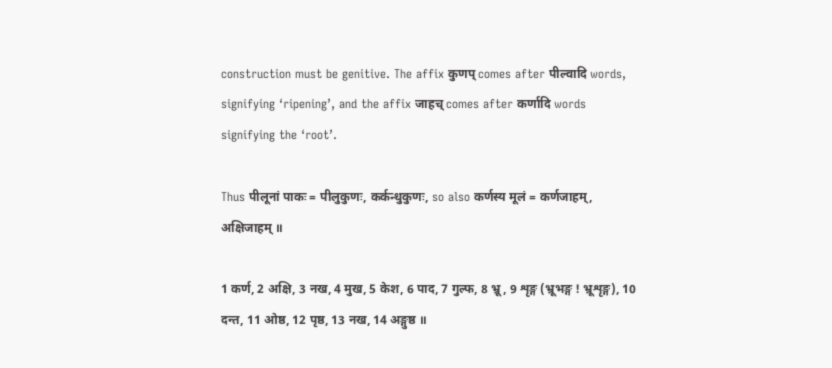construction must be genitive. The affix कुणप् comes after पील्वादि words, signifying ‘ripening’, and the affix जाहच् comes after कर्णादि words signifying the ‘root’.

Thus पीलूनां पाकः = पीलुकुणः, कर्कन्धुकुणः, so also कर्णस्य मूलं = कर्णजाहम्, अक्षिजाहम् ॥

1 कर्ण, 2 अक्षि, 3 नख, 4 मुख, 5 केश, 6 पाद, 7 गुल्फ, 8 भ्रू, 9 शृङ्ग (भ्रूभङ्ग ! भ्रूशृङ्ग), 10 दन्त, 11 ओष्ठ, 12 पृष्ठ, 13 नख, 14 अङ्गुष्ठ ॥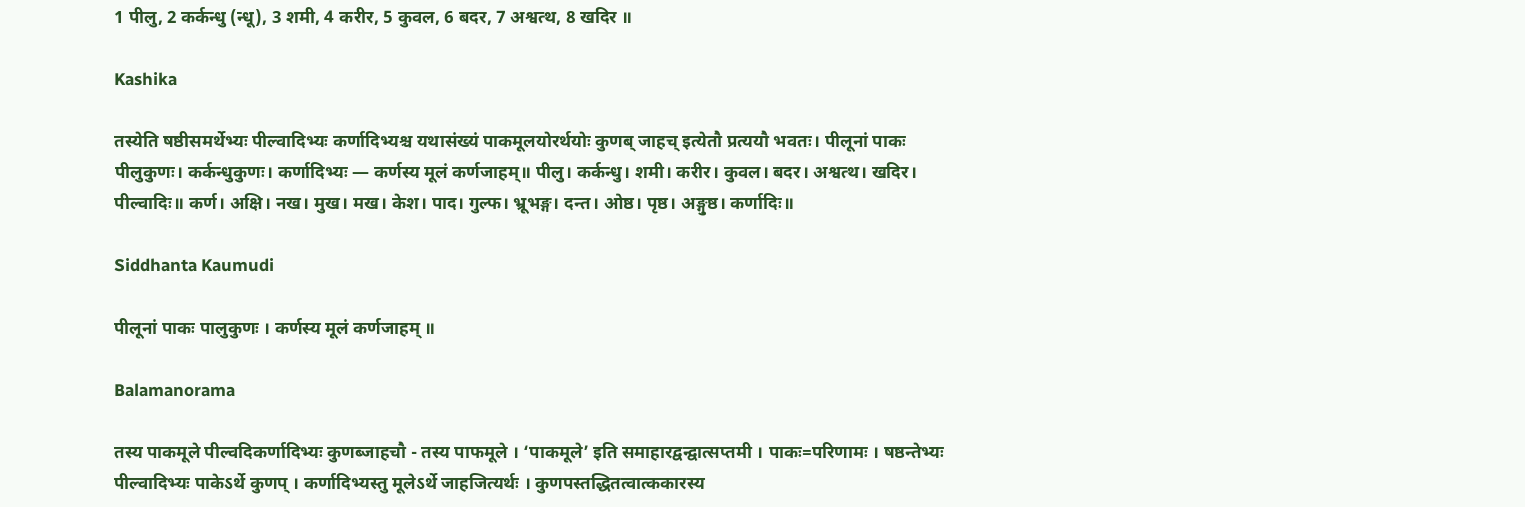1 पीलु, 2 कर्कन्धु (न्धू), 3 शमी, 4 करीर, 5 कुवल, 6 बदर, 7 अश्वत्थ, 8 खदिर ॥

Kashika

तस्येति षष्ठीसमर्थेभ्यः पील्वादिभ्यः कर्णादिभ्यश्च यथासंख्यं पाकमूलयोरर्थयोः कुणब् जाहच् इत्येतौ प्रत्ययौ भवतः। पीलूनां पाकः पीलुकुणः। कर्कन्धुकुणः। कर्णादिभ्यः — कर्णस्य मूलं कर्णजाहम्॥ पीलु। कर्कन्धु। शमी। करीर। कुवल। बदर। अश्वत्थ। खदिर। पील्वादिः॥ कर्ण। अक्षि। नख। मुख। मख। केश। पाद। गुल्फ। भ्रूभङ्ग। दन्त। ओष्ठ। पृष्ठ। अङ्गुष्ठ। कर्णादिः॥

Siddhanta Kaumudi

पीलूनां पाकः पालुकुणः । कर्णस्य मूलं कर्णजाहम् ॥

Balamanorama

तस्य पाकमूले पील्वदिकर्णादिभ्यः कुणब्जाहचौ - तस्य पाफमूले । ‘पाकमूले’ इति समाहारद्वन्द्वात्सप्तमी । पाकः=परिणामः । षष्ठन्तेभ्यः पील्वादिभ्यः पाकेऽर्थे कुणप् । कर्णादिभ्यस्तु मूलेऽर्थे जाहजित्यर्थः । कुणपस्तद्धितत्वात्ककारस्य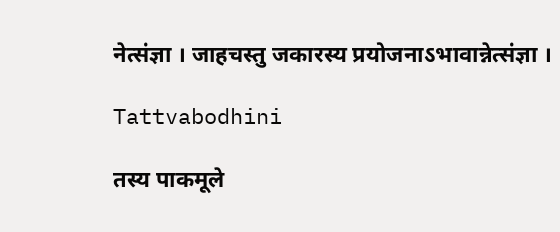नेत्संज्ञा । जाहचस्तु जकारस्य प्रयोजनाऽभावान्नेत्संज्ञा ।

Tattvabodhini

तस्य पाकमूले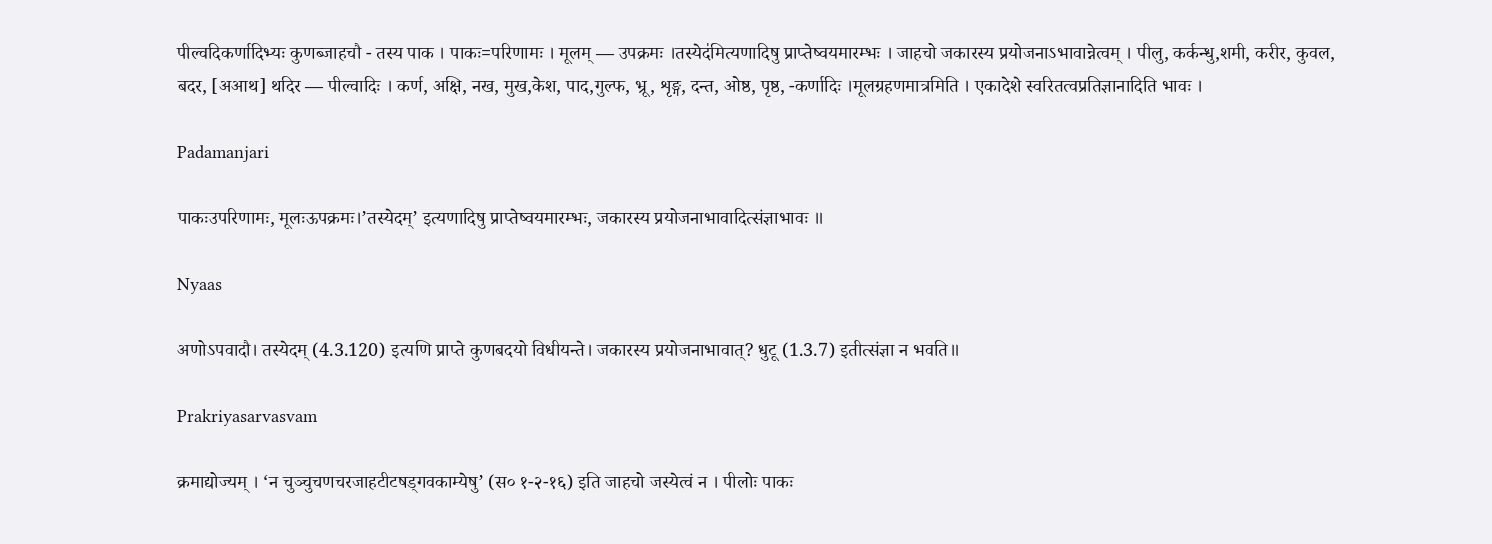पील्वदिकर्णादिभ्यः कुणब्जाहचौ - तस्य पाक । पाकः=परिणामः । मूलम् — उपक्रमः ।तस्येद॑मित्यणादिषु प्राप्तेष्वयमारम्भः । जाहचो जकारस्य प्रयोजनाऽभावान्नेत्वम् । पीलु, कर्कन्धु,शमी, करीर, कुवल, बदर, [अआथ] थदिर — पील्वादिः । कर्ण, अक्षि, नख, मुख,केश, पाद,गुल्फ, भ्रू, शृङ्ग, दन्त, ओष्ठ, पृष्ठ, -कर्णादिः ।मूलग्रहणमात्रमिति । एकादेशे स्वरितत्वप्रतिज्ञानादिति भावः ।

Padamanjari

पाकःउपरिणामः, मूलःऊपक्रमः।’तस्येदम्’ इत्यणादिषु प्राप्तेष्वयमारम्भः, जकारस्य प्रयोजनाभावादित्संज्ञाभावः ॥

Nyaas

अणोऽपवादौ। तस्येदम् (4.3.120) इत्यणि प्राप्ते कुणबदयो विधीयन्ते। जकारस्य प्रयोजनाभावात्? धुटू (1.3.7) इतीत्संज्ञा न भवति॥

Prakriyasarvasvam

क्रमाद्योज्यम् । ‘न चुञ्चुचणचरजाहटीटषड्गवकाम्येषु’ (स० १-२-१६) इति जाहचो जस्येत्वं न । पीलोः पाकः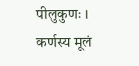पीलुकुणः । कर्णस्य मूलं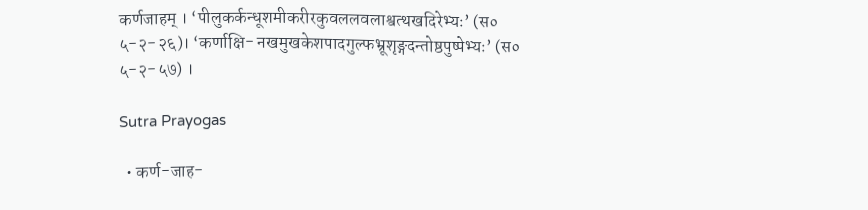कर्णजाहम् । ‘पीलुकर्कन्धूशमीकरीरकुवललवलाश्वत्थखदिरेभ्यः’ (स० ५-२-२६)। ‘कर्णाक्षि- नखमुखकेशपादगुल्फभ्रूशृङ्गदन्तोष्ठपुष्पेभ्यः’ (स० ५-२-५७) ।

Sutra Prayogas

  • कर्ण-जाह-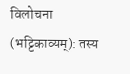विलोचना (भट्टिकाव्यम्): तस्य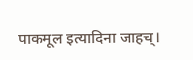पाकमूल इत्यादिना जाहच्।